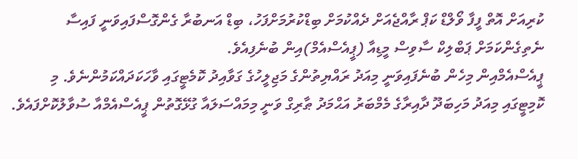ކުރިއަށް އޮތް ފީފާ ވޯލްޑް ކަޕް ރާއްޖެއަށް ދެއްކުމަށް ބިޑްކުރުމަށްފަހު، ބިޑް އަނބުރާ ގެންގޮސްފައިވަނީ ފައިސާ ނެތިގެންކަމަށް ޕަބްލިކް ސާވިސް މީޑިއާ (ޕީއެސްއެމް)އިން ބުނެފިއެވެ.
ޕީއެސްއެމްއިން މިހެން ބުނެފައިވަނީ މިއަދު ރައްޔިތުންގެ މަޖިލީހުގެ ގަވާއިދު ކޮމެޓީގައި ވާހަކަދައްކަމުންނެވެ. މި ކޮމިޓީގައި މިއަދު މަހިބަދޫ ދާއިރާގެ މެމްބަރު އަޙްމަދު ޠާރިގް ވަނީ މިމައްސަލައާ ގުޅޭގޮތުން ޕީއެސްއެމްއާ ސުވާލުކޮށްފައެވެ.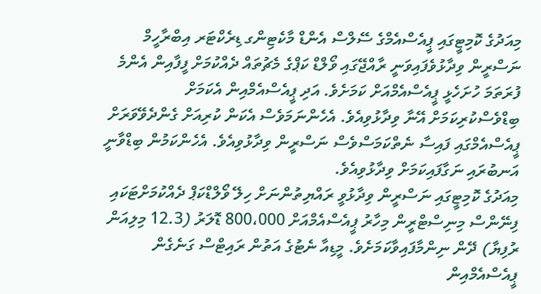މިއަދުގެ ކޮމިޓީގައި ޕީއެސްއެމްގެ ސޭލްސް އެންޑް މާކެޓިންގ ޑިރެކްޓަރ އިބްރާހީމް ނަސްރީން ވިދާޅުވެފައިވަނީ ރާއްޖޭގައި ވޯލްޑް ކަޕްގެ މެޗުތައް ދެއްކުމަށް ފީފާއިން އެންމެ ފުރަތަމަ ހުށަހެޅީ ޕީއެސްއެމްއަށް ކަމަށެވެ. އަދި ޕީއެސްއެމްއިން އެކަމަށް ބިޑްވެސްކުރިކަމަށް އޭނާ ވިދާޅުވިއެވެ. އެހެންނަމަވެސް އެކަން ކުރިއަށް ގެންދެވޭވަރަށް ޕީއެސްއެމްގައި ފައިސާ ނެތްކަމަސްވެސް ނަސްރީން ވިދާޅުވިއެވެ. އެހެންކަމުން ބިޑްވާނީ އަނބުރައި ނަގާފައިކަމަށް ވިދާޅުވިއެވެ.
މިއަދުގެ ކޮމިޓީގައި ނަސްރީން ވިދާޅުވީ ރައްޔިތުންނަށް ހިލޭ ވޯލްޑްކަޕް ދެއްކުމަށްޓަކައި ފިނޭންސް މިނިސްޓްރީން މިހާރު ޕީއެސްއެމްއަށް 800،000 ޑޮލަރު (12.3 މިލިއަން ރުފިޔާ) ދޭން ނިންމާފައިވާކަމަށެވެ. މީޑިއާ ނެޓުގެ އަތުން ރައިޓްސް ގަނެގެން ޕީއެސްއެމްއިން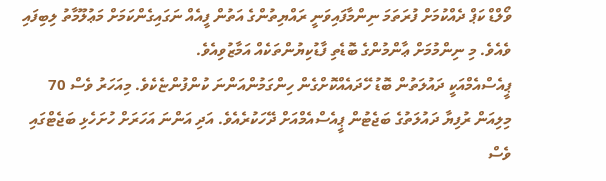ވޯލްޑް ކަޕް ދެއްކުމަށް ފުރަތަމަ ނިންމާފައިވަނީ ރައްޔިތުންގެ އަތުން ފީއެއް ނަގައިގެންކަމަށް މަޢުލޫމާތު ލިބިފައި ވެއެވެ. މި ނިންމުމަށް ޢާންމުންގެ ބޮޑެތި ފާޑުކިޔުންތަކެއް އަމާޒުވިއެވެ.
ޕީއެސްއެމްއަކީ ދައުލަތުން ބޮޑު ހޭދައެއްކޮށްގެން ހިންގަމުންއަންނަ ކުންފުންޏެކެވެ. މިއަހަރު ވެސް 70 މިލިއަން ރުފިޔާ ދައުލަތުގެ ބަޖެޓުން ޕީއެސްއެމްއަށް ދޭހަކުރެއެވެ. އަދި އަންނަ އަހަރަށް ހުށަހެޅި ބަޖެޓްގައި ވެސް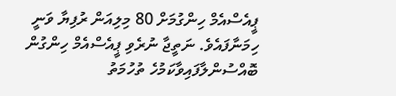ޕީއެސްއެމް ހިންގުމަށް 80 މިލިއަން ރުފިޔާ ވަނީ ހިމަނާފައެވެ. ނަތީޖާ ނުރެވި ޕީއެސްއެމް ހިންގުން ބޮއްސުންލާފައިވާކަމުހެ ތުހުމަތު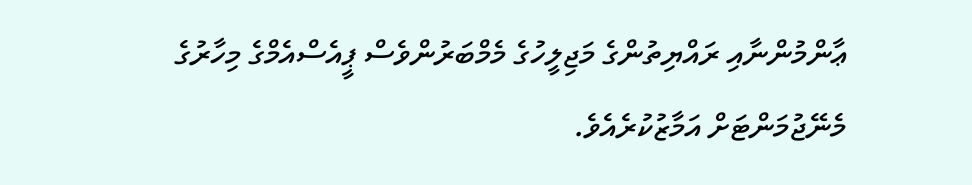ޢާންމުންނާއި ރައްޔިތުންގެ މަޖިލީހުގެ މެމްބަރުންވެސް ޕީއެސްއެމްގެ މިހާރުގެ މެނޭޖުމަންޓަށް އަމާޒުކުރެއެވެ.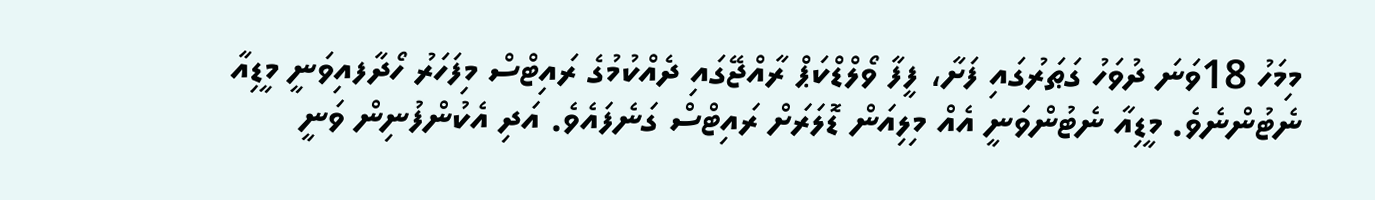މިމަހު 18ވަނަ ދުވަހު ގަޠަރުގައި ފަށާ، ފީފާ ވޯލްޑްކަޕް ރާއްޖޭގައި ދެއްކުމުގެ ރައިޓްސް މިފަހަރު ހޯދާފއިވަނީ މީޑިއާ ނެޓުންނެވެ. މީޑިއާ ނެޓުންވަނީ އެއް މިލިއަން ޑޮލަރަށް ރައިޓްސް ގަނެފައެވެ. އަދި އެކުންފުނިން ވަނީ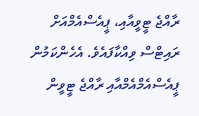ރާއްޖެ ޓީވީއާއި، ޕީއެސްއެމްއަށް ރައިޓްސް ވިއްކާފައެވެ. އެހެންކަމުން ޕީއެސްއެމްއެމްއާއި ރާއްޖެ ޓީވީން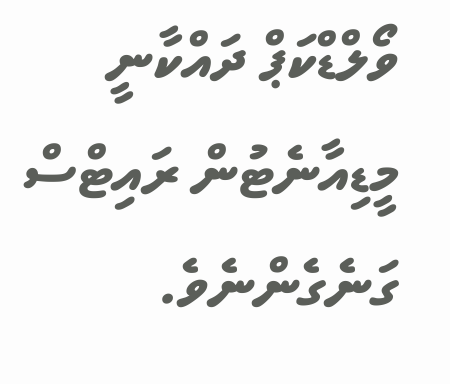ވޯލްޑްކަޕް ދައްކާނީ މީޑިއާނެޓުން ރައިޓްސް ގަނެގެންނެވެ.